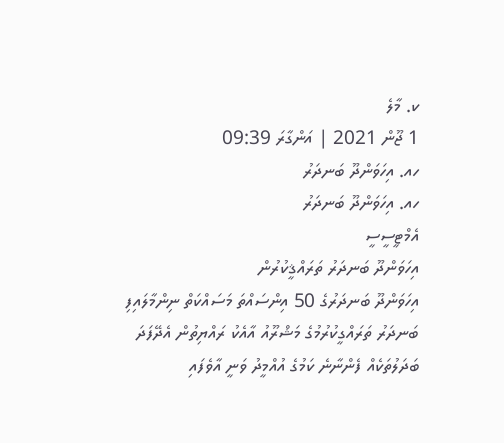ކ. މާލެ
1 ޖޫން 2021 | އަންގާރަ 09:39
ހއ. އިހަވަންދޫ ބަނދަރު
ހއ. އިހަވަންދޫ ބަނދަރު
އެމްޓީސީސީ
އިހަވަންދޫ ބަނދަރު ތަރައްޤީކުރުން
އިހަވަންދޫ ބަނދަރުގެ 50 އިންސައްތަ މަސައްކަތް ނިންމާލައިފި
ބަނދަރު ތަރައްގީކުރުމުގެ މަޝްރޫއު އާއެކު ރައްޔިތުން އެދޭފަދަ ބަދަލުތަކެއް ފެންނާނެ ކަމުގެ އުއްމީދު ވަނީ އާވެފައި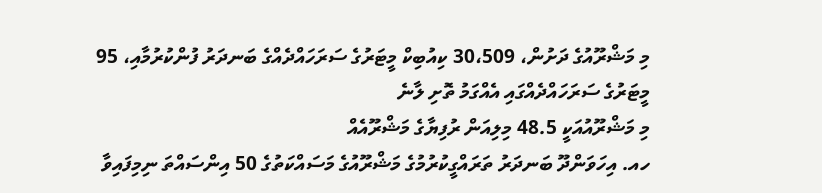މި މަޝްރޫއުގެ ދަށުން، 30،509 ކިއުބިކް މީޓަރުގެ ސަރަހައްދެއްގެ ބަނދަރު ފުންކުރުމާއި، 95 މީޓަރުގެ ސަރަހައްދެއްގައި އެއްގަމު ތޮށި ލާނެ
މި މަޝްރޫއުއަކީ 48.5 މިލިއަން ރުފިޔާގެ މަޝްރޫއެއް
ހއ. އިހަވަންދޫ ބަނދަރު ތަރައްގީކުރުމުގެ މަޝްރޫއުގެ މަސައްކަތުގެ 50 އިންސައްތަ ނިމިފައިވާ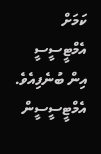ކަމަށް އެމްޓީސީސީ އިން ބުނެފިއެވެ.
އެމްޓީސީސީން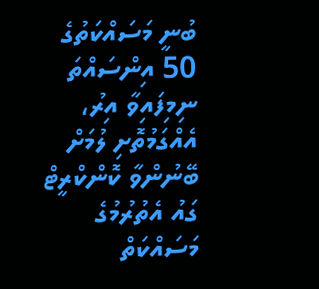ބުނީ މަސައްކަތުގެ 50 އިންސައްތަ ނިމިފައިވާ އިރު، އެއްގަމުތޮށި ލުމަށް ބޭނުންވާ ކޮންކްރީޓް ގައު އެތުރުމުގެ މަސައްކަތް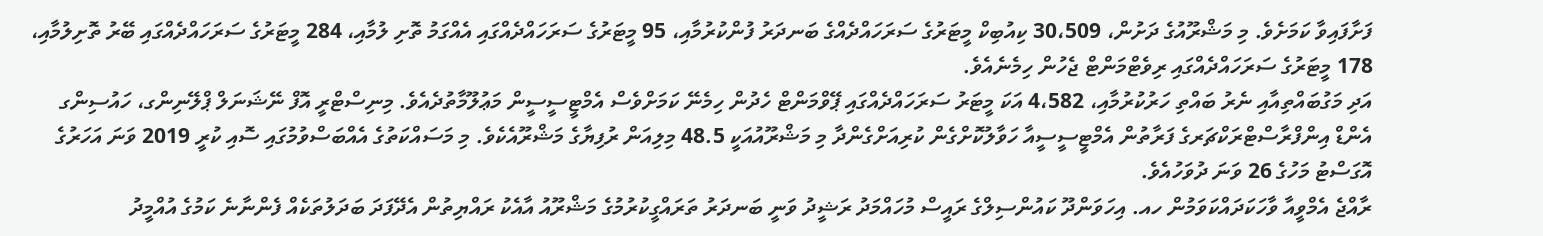ފަށާފައިވާ ކަމަށެވެ. މި މަޝްރޫއުގެ ދަށުން، 30،509 ކިއުބިކް މީޓަރުގެ ސަރަހައްދެއްގެ ބަނދަރު ފުންކުރުމާއި، 95 މީޓަރުގެ ސަރަހައްދެއްގައި އެއްގަމު ތޮށި ލުމާއި، 284 މީޓަރުގެ ސަރަހައްދެއްގައި ބޭރު ތޮށިލުމާއި، 178 މީޓަރުގެ ސަރަހައްދެއްގައި ރިވެޓްމަންޓް ޖެހުން ހިމެނެއެވެ.
އަދި މަގުބައްތިއާއި ނެރު ބައްތި ހަރުކުރުމާއި، 4،582 އަކަ މީޓަރު ސަރަހައްދެއްގައި ޕޭވްމަންޓް ހެދުން ހިމެނޭ ކަމަށްވެސް އެމްޓީސީސީން މަޢުލޫމާތުދެއެވެ. މިނިސްޓްރީ އޮފް ނޭޝަނަލް ޕްލޭނިންގ، ހައުސިންގ އެންޑް އިންފްރާސްޓްރަކްޗަރގެ ފަރާތުން އެމްޓީސީސީއާ ހަވާލުކޮށްގެން ކުރިއަށްގެންދާ މި މަޝްރޫއުއަކީ 48.5 މިލިއަން ރުފިޔާގެ މަޝްރޫއެކެވެ. މި މަސައްކަތުގެ އެއްބަސްވުމުގައި ސޮއި ކުރީ 2019 ވަނަ އަހަރުގެ އޮގަސްޓު މަހުގެ 26 ވަނަ ދުވަހުއެވެ.
ރާއްޖެ އެމްވީއާ ވާހަކަދައްކަވަމުން ހއ. އިހަވަންދޫ ކައުންސިލްގެ ރައީސް މުހައްމަދު ރަޝީދު ވަނީ ބަނދަރު ތަރައްގީކުރުމުގެ މަޝްރޫއު އާއެކު ރައްޔިތުން އެދޭފަދަ ބަދަލުތަކެއް ފެންނާނެ ކަމުގެ އުއްމީދު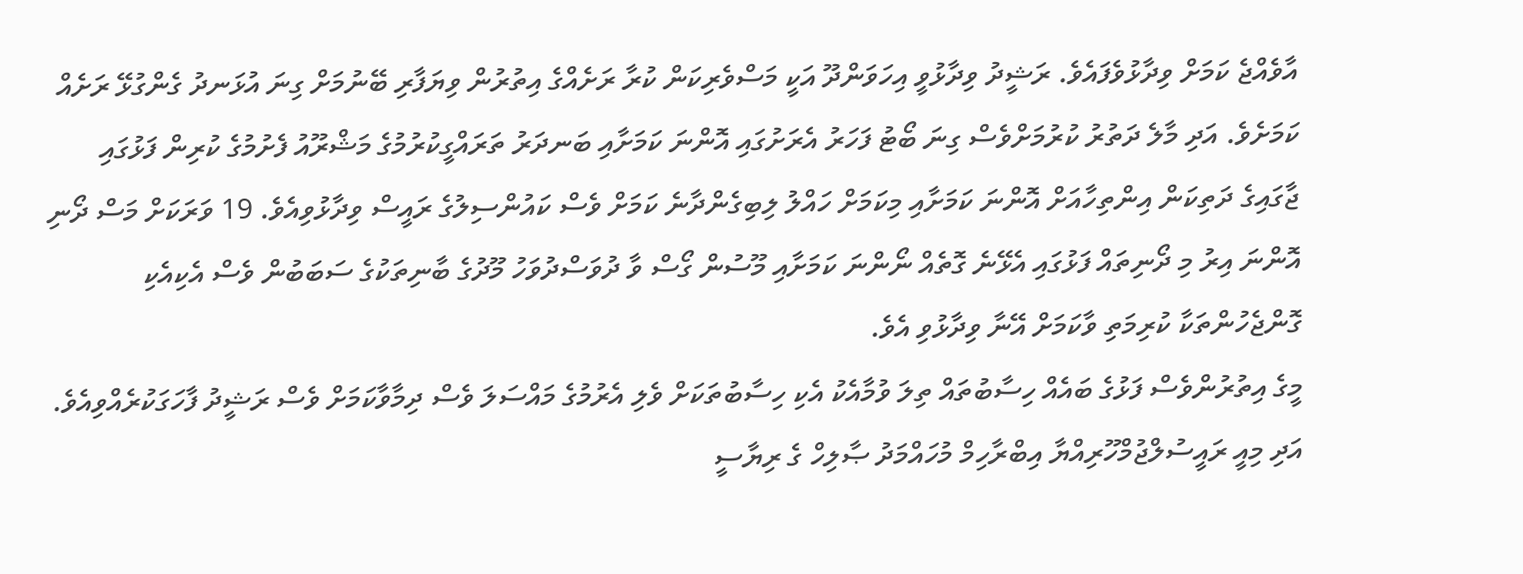އާވެއްޖެ ކަމަށް ވިދާޅުވެފައެވެ. ރަޝީދު ވިދާޅުވީ އިހަވަންދޫ އަކީ މަސްވެރިކަން ކުރާ ރަށެއްގެ އިތުރުން ވިޔަފާރި ބޭނުމަށް ގިނަ އުޅަނދު ގެންގުޅޭ ރަށެއް ކަމަށެވެ. އަދި މާލެ ދަތުރު ކުރުމަށްވެސް ގިނަ ބޯޓު ފަހަރު އެރަށުގައި އޮންނަ ކަމަށާއި ބަނދަރު ތަރައްގީކުރުމުގެ މަޝްރޫއު ފެށުމުގެ ކުރިން ފަޅުގައި ޖާގައިގެ ދަތިކަން އިންތިހާއަށް އޮންނަ ކަމަށާއި މިކަމަށް ހައްލު ލިބިގެންދާނެ ކަމަށް ވެސް ކައުންސިލުގެ ރައީސް ވިދާޅުވިއެވެ. 19 ވަރަކަށް މަސް ދޯނި އޮންނަ އިރު މި ދޯނިތައް ފަޅުގައި އެޅޭނެ ގޮތެއް ނޯންނަ ކަމަށާއި މޫސުން ގޯސް ވާ ދުވަސްދުވަހު މޫދުގެ ބާނިތަކުގެ ސަބަބުން ވެސް އެކިއެކި ގޮންޖެހުންތަކާ ކުރިމަތި ވާކަމަށް އޭނާ ވިދާޅުވި އެވެ.
މީގެ އިތުރުންވެސް ފަޅުގެ ބައެއް ހިސާބުތައް ތިލަ ވުމާއެކު އެކި ހިސާބުތަކަށް ވެލި އެރުމުގެ މައްސަލަ ވެސް ދިމާވާކަމަށް ވެސް ރަޝީދު ފާހަގަކުރެއްވިއެވެ. އަދި މިއީ ރައީސުލްޖުމްހޫރިއްޔާ އިބްރާހިމް މުހައްމަދު ޞާލިހް ގެ ރިޔާސީ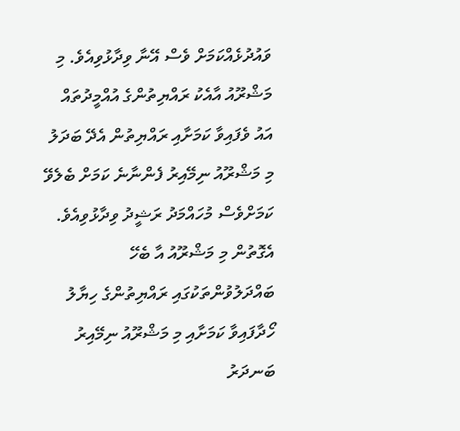ވައުދުޅެއްކަމަށް ވެސް އޭނާ ވިދާޅުވިއެވެ. މި މަޝްރޫއު އާއެކު ރައްޔިތުންގެ އުއްމީދުތައް އައު ވެފައިވާ ކަމަށާއި ރައްޔިތުން އެދޭ ބަދަލު މި މަޝްރޫއު ނިމޭއިރު ފެންނާނެ ކަމަށް ބެލެވޭ ކަމަށްވެސް މުހައްމަދު ރަޝީދު ވިދާޅުވިއެވެ. އެގޮތުން މި މަޝްރޫއު އާ ބެހޭ ބައްދަލުވުންތަކުގައި ރައްޔިތުންގެ ހިޔާލު ހޯދާފައިވާ ކަމަށާއި މި މަޝްރޫއު ނިމޭއިރު ބަނދަރު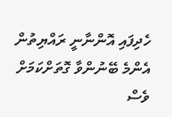ހެދިފައި އޮންނާނީ ރައްޔިތުން އެންމެ ބޭނުންވާ ގޮތަށްކަމަށް ވެސް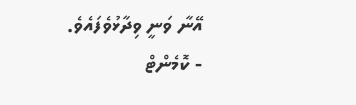އޭނާ ވަނީ ވިދާޅުވެފައެވެ.
- ކޮމެންޓް